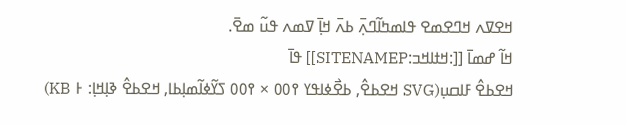ߞߐߜߍ ߞߣߐߘߐ ߟߊߘߤߊ߬ߣߍ߲߫ ߕߍ߫ ߞߊ߲߫ ߜߘߍ ߟߎ߬ ߘߐ߫.
ߞߊ߬ ߝߘߊ߫ [[:ߞߙߊߞߏ:SITENAMEP]] ߟߊ߫
ߞߐߕߐ߮ ߓߊߛߎ߲(SVG ߞߐߕߐ߮, ߕߐ߯ߦߊߟߌ ߉߀߀ × ߉߀߀ ߖߌ߬ߦߊ߬ߘߊ߲ߕߊ, ߞߐߕߐ߮ ߢߊ߲ߞߊ߲: ߅ KB)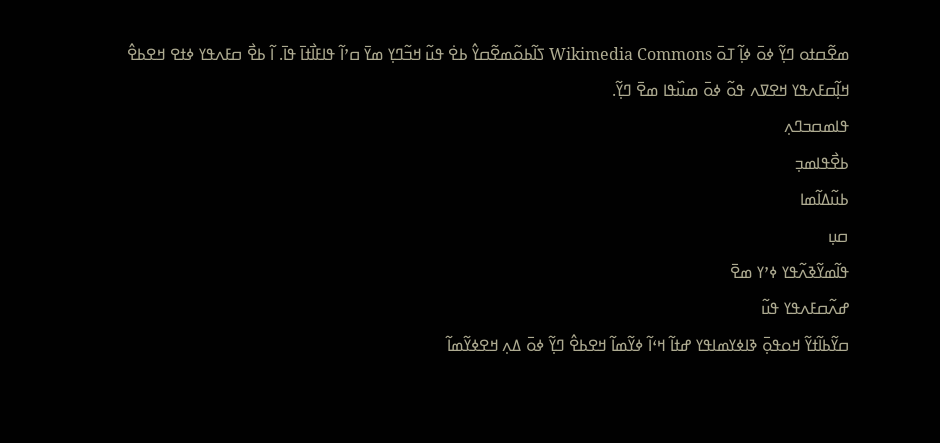ߘߐ߬ߛߙߋ ߣߌ߲߬ ߦߋ߫ ߦߊ߲߬ ߠߋ߫ Wikimedia Commons ߖߊ߬ߕߋ߬ߘߐ߬ߛߌ߮ ߕߐ߭ ߟߎ߬ ߞߏ߬ߣߌ߲ ߘߌ߫ ߛߴߊ߬ ߟߊߓߊ߯ߙߊ߫ ߟߊ߫. ߊ߬ ߕߐ߯ ߛߓߍߟߌ ߦߙߐ ߞߐߕߐ߮ ߞߊ߲߬ߛߓߍߟߌ ߞߐߜߍ ߟߋ߬ ߦߋ߫ ߘߎ߰ߟߊ ߘߐ߫ ߣߌ߲߬.
ߟߊߘߛߏߣߍ߲
ߕߐ߯ߟߊߘߏ߲
ߕߎ߬ߡߊ߬ߘߊ
ߛߎ߲
ߟߊ߬ߘߌ߬ߢߍ߬ߟߌ ߦߴߌ ߘߐ߫
ߝߍ߬ߛߓߍߟߌ ߟߎ߬
ߛߌ߬ߕߊ߬ߙߌ߬ ߞߋߟߋ߲߫ ߢߊߦߌߘߊߟߌ ߝߙߊ߬ ߞߵߊ߬ ߦߌ߬ߘߊ߬ ߞߐߕߐ߮ ߣߌ߲߬ ߦߋ߫ ߡߍ߲ ߞߐߦߌ߬ߘߊ߬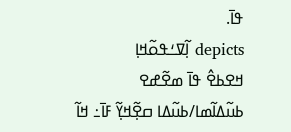ߟߊ߫.
depicts ߊ߲߬ߜߑߟߋ߬ߞߊ߲
ߞߐߕߐ߮ ߟߊ߫ ߘߐ߬ߝߐ
ߕߎ߬ߡߊ߬ߘߊ/ߕߎ߬ߡߊ ߛߐ߲߬ߞߌ߲߬ ߓߊ߫߸ ߞߊ߬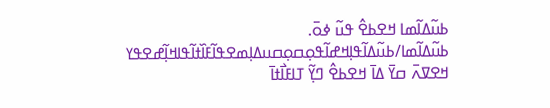ߕߎ߬ߡߊ߬ߘߊ ߞߐߕߐ߮ ߟߎ߬ ߦߋ߫.
ߕߎ߬ߡߊ߬ߘߊ/ߕߎ߬ߡߊ߬ߟߊ߲ߞߝߊ߬ߟߋ߲ߛߋ߲ߛߎߡߊ߲ߘߐߟߊ߬ߓߊ߰ߙߊ߬ߟߊߞߊ߲߬ߝߐߟߌ
ߞߐߜߍ߫ ߛߌ߫ ߡߊ߫ ߞߐߕߐ߮ ߣߌ߲߬ ߠߊߓߊ߯ߙߊ߫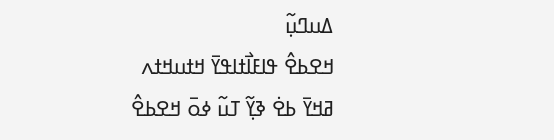ߡߎߣߎ߲߬
ߞߐߕߐ߮ ߟߊߓߊ߯ߙߊߟߌ߫ ߞߙߎߞߙߍ
ߥߞߌ߫ ߕߐ߭ ߢߌ߲߬ ߠߎ߬ ߦߋ߫ ߞߐߕߐ߮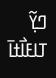ߣߌ߲߬ ߠߊߓߊ߯ߙߊ߫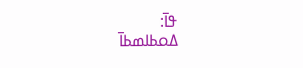ߟߊ߫:
ߡߋߕߊߘߕߊ߫